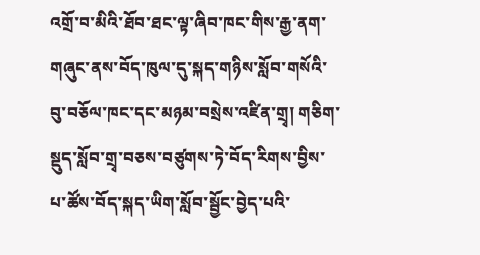འགྲོ་བ་མིའི་ཐོབ་ཐང་ལྟ་ཞིབ་ཁང་གིས་རྒྱ་ནག་གཞུང་ནས་བོད་ཁུལ་དུ་སྐད་གཉིས་སློབ་གསོའི་བུ་བཅོལ་ཁང་དང་མཉམ་བསྲེས་འཛིན་གྲྭ། གཅིག་སྡུད་སློབ་གྲྭ་བཅས་བཙུགས་ཏེ་བོད་རིགས་བྱིས་པ་ཚོས་བོད་སྐད་ཡིག་སློབ་སྦྱོང་བྱེད་པའི་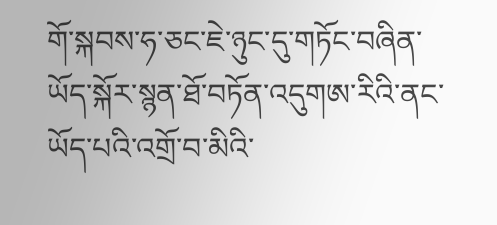གོ་སྐབས་ཧ་ཅང་ཇེ་ཉུང་དུ་གཏོང་བཞིན་ཡོད་སྐོར་སྙན་ཐོ་བཏོན་འདུགཨ་རིའི་ནང་ཡོད་པའི་འགྲོ་བ་མིའི་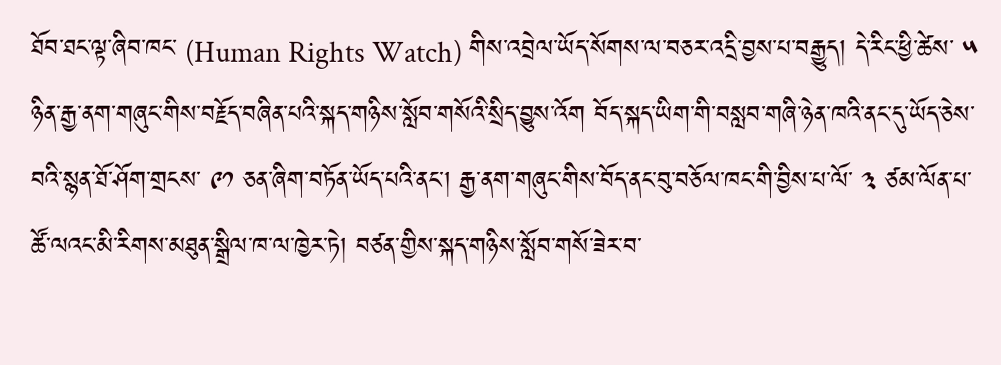ཐོབ་ཐང་ལྟ་ཞིབ་ཁང་ (Human Rights Watch) གིས་འབྲེལ་ཡོད་སོགས་ལ་བཅར་འདྲི་བྱས་པ་བརྒྱུད། དེ་རིང་ཕྱི་ཚེས་ ༥ ཉིན་རྒྱ་ནག་གཞུང་གིས་བརྗོད་བཞིན་པའི་སྐད་གཉིས་སློབ་གསོའི་སྲིད་བྱུས་འོག བོད་སྐད་ཡིག་གི་བསླབ་གཞི་ཉེན་ཁའི་ནང་དུ་ཡོད་ཅེས་བའི་སྙན་ཐོ་ཤོག་གྲངས་ ༩༡ ཅན་ཞིག་བཏོན་ཡོད་པའི་ནང་། རྒྱ་ནག་གཞུང་གིས་བོད་ནང་བུ་བཅོལ་ཁང་གི་བྱིས་པ་ལོ་ ༣ ཙམ་ལོན་པ་ཚོ་ལའང་མི་རིགས་མཐུན་སྒྲིལ་ཁ་ལ་ཁྱེར་ཏེ། བཙན་གྱིས་སྐད་གཉིས་སློབ་གསོ་ཟེར་བ་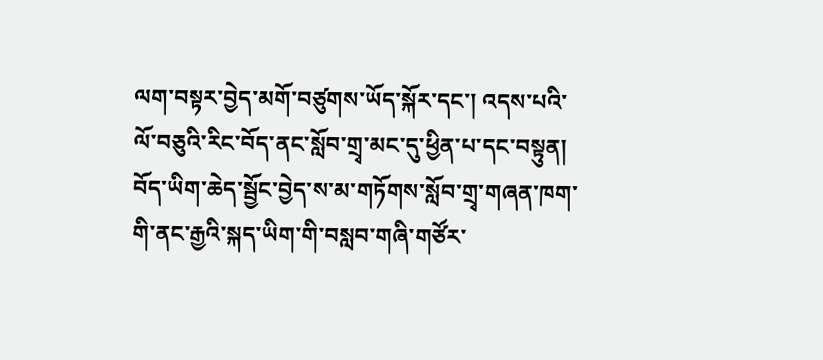ལག་བསྟར་བྱེད་མགོ་བཙུགས་ཡོད་སྐོར་དང་། འདས་པའི་ལོ་བཅུའི་རིང་བོད་ནང་སློབ་གྲྭ་མང་དུ་ཕྱིན་པ་དང་བསྟུན། བོད་ཡིག་ཆེད་སྦྱོང་བྱེད་ས་མ་གཏོགས་སློབ་གྲྭ་གཞན་ཁག་གི་ནང་རྒྱའི་སྐད་ཡིག་གི་བསླབ་གཞི་གཙོར་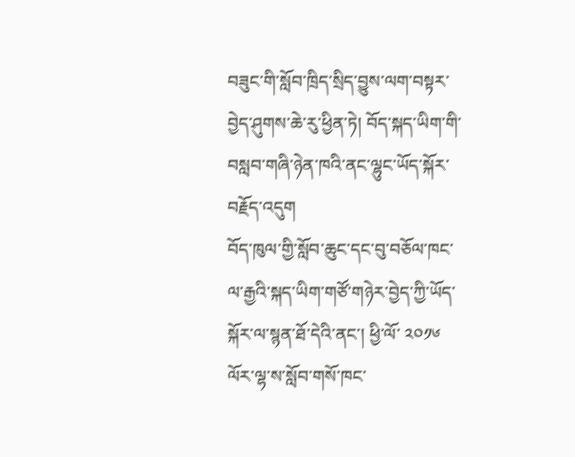བཟུང་གི་སློབ་ཁྲིད་སྲིད་བྱུས་ལག་བསྟར་བྱེད་ཤུགས་ཆེ་རུ་ཕྱིན་ཏེ། བོད་སྐད་ཡིག་གི་བསླབ་གཞི་ཉེན་ཁའི་ནང་ལྷུང་ཡོད་སྐོར་བརྗོད་འདུག
བོད་ཁུལ་གྱི་སློབ་ཆུང་དང་བུ་བཅོལ་ཁང་ལ་རྒྱའི་སྐད་ཡིག་གཙོ་གཉེར་བྱེད་ཀྱི་ཡོད་སྐོར་ལ་སྙན་ཐོ་དེའི་ནང་། ཕྱི་ལོ་ ༢༠༡༦ ལོར་ལྷ་ས་སློབ་གསོ་ཁང་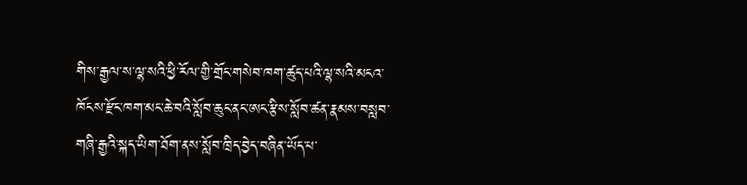གིས་རྒྱལ་ས་ལྷ་སའི་ཕྱི་རོལ་གྱི་གྲོང་གསེབ་ཁག་ཚུད་པའི་ལྷ་སའི་མངའ་ཁོངས་རྫོང་ཁག་མང་ཆེ་བའི་སློབ་ཆུང་ནང་ཨང་རྩིས་སློབ་ཚན་རྣམས་བསླབ་གཞི་རྒྱའི་སྐད་ཡིག་ཐོག་ནས་སློབ་ཁྲིད་བྱེད་བཞིན་ཡོད་པ་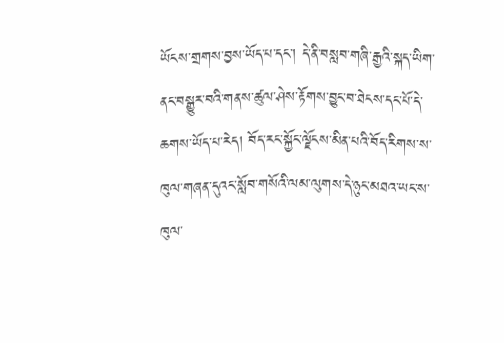ཡོངས་གྲགས་བྱས་ཡོད་པ་དང་། དེ་ནི་བསླབ་གཞི་རྒྱའི་སྐད་ཡིག་ནང་བསྒྱུར་བའི་གནས་ཚུལ་ཤེས་རྟོགས་བྱུང་བ་ཐེངས་དང་པོ་དེ་ཆགས་ཡོད་པ་རེད། བོད་རང་སྐྱོང་ལྗོངས་མིན་པའི་བོད་རིགས་ས་ཁུལ་གཞན་དུའང་སློབ་གསོའི་ལམ་ལུགས་དེ་ཉུང་མཐའ་ཡང་ས་ཁུལ་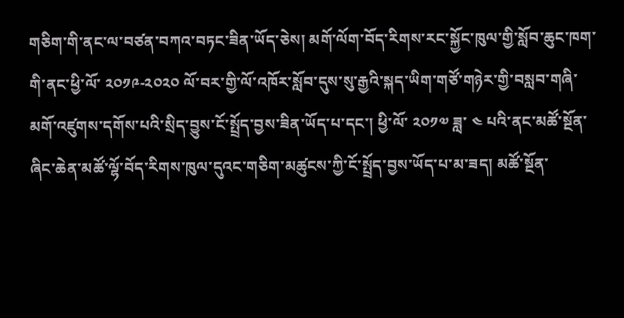གཅིག་གི་ནང་ལ་བཙན་བཀའ་བཏང་ཟིན་ཡོད་ཅེས། མགོ་ལོག་བོད་རིགས་རང་སྐྱོང་ཁུལ་གྱི་སློབ་ཆུང་ཁག་གི་ནང་ཕྱི་ལོ་ ༢༠༡༩-༢༠༢༠ ལོ་བར་གྱི་ལོ་འཁོར་སློབ་དུས་སུ་རྒྱའི་སྐད་ཡིག་གཙོ་གཉེར་གྱི་བསླབ་གཞི་མགོ་འཛུགས་དགོས་པའི་སྲིད་བྱུས་ངོ་སྤྲོད་བྱས་ཟིན་ཡོད་པ་དང་། ཕྱི་ལོ་ ༢༠༡༧ ཟླ་ ༤ པའི་ནང་མཚོ་སྔོན་ཞིང་ཆེན་མཚོ་ལྷོ་བོད་རིགས་ཁུལ་དུའང་གཅིག་མཚུངས་ཀྱི་ངོ་སྤྲོད་བྱས་ཡོད་པ་མ་ཟད། མཚོ་སྔོན་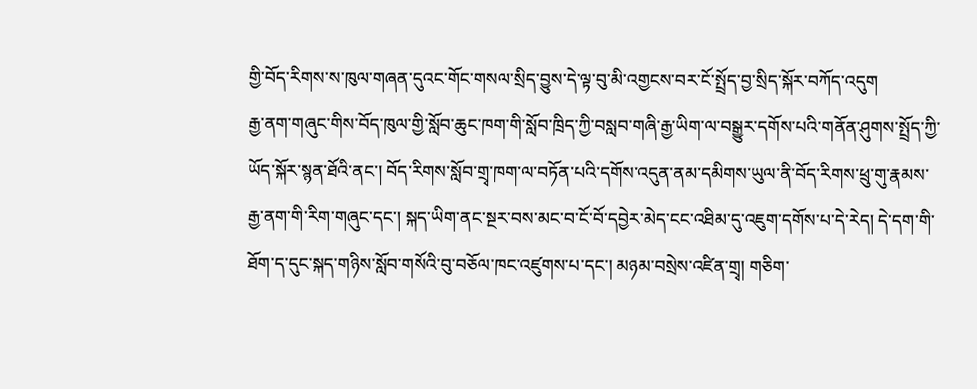གྱི་བོད་རིགས་ས་ཁུལ་གཞན་དུའང་གོང་གསལ་སྲིད་བྱུས་དེ་ལྟ་བུ་མི་འགྱངས་བར་ངོ་སྤྲོད་བྱ་སྲིད་སྐོར་བཀོད་འདུག
རྒྱ་ནག་གཞུང་གིས་བོད་ཁུལ་གྱི་སློབ་ཆུང་ཁག་གི་སློབ་ཁྲིད་ཀྱི་བསླབ་གཞི་རྒྱ་ཡིག་ལ་བསྒྱུར་དགོས་པའི་གནོན་ཤུགས་སྤྲོད་ཀྱི་ཡོད་སྐོར་སྙན་ཐོའི་ནང་། བོད་རིགས་སློབ་གྲྭ་ཁག་ལ་བཏོན་པའི་དགོས་འདུན་ནམ་དམིགས་ཡུལ་ནི་བོད་རིགས་ཕྲུ་གུ་རྣམས་རྒྱ་ནག་གི་རིག་གཞུང་དང་། སྐད་ཡིག་ནང་སྔར་བས་མང་བ་ངོ་བོ་དབྱེར་མེད་ངང་འཐིམ་དུ་འཇུག་དགོས་པ་དེ་རེད། དེ་དག་གི་ཐོག་ད་དུང་སྐད་གཉིས་སློབ་གསོའི་བུ་བཅོལ་ཁང་འཛུགས་པ་དང་། མཉམ་བསྲེས་འཛིན་གྲྭ། གཅིག་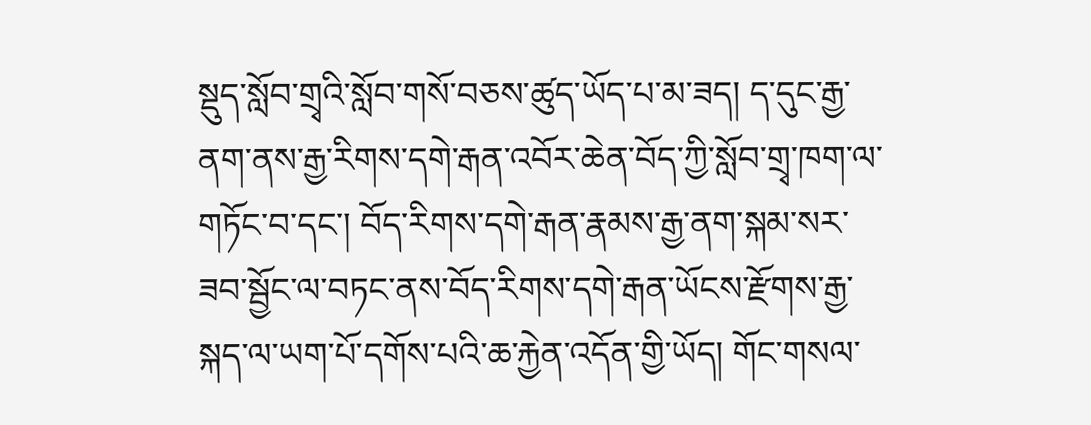སྡུད་སློབ་གྲྭའི་སློབ་གསོ་བཅས་ཚུད་ཡོད་པ་མ་ཟད། ད་དུང་རྒྱ་ནག་ནས་རྒྱ་རིགས་དགེ་རྒན་འབོར་ཆེན་བོད་ཀྱི་སློབ་གྲྭ་ཁག་ལ་གཏོང་བ་དང་། བོད་རིགས་དགེ་རྒན་རྣམས་རྒྱ་ནག་སྐམ་སར་ཟབ་སྦྱོང་ལ་བཏང་ནས་བོད་རིགས་དགེ་རྒན་ཡོངས་རྫོགས་རྒྱ་སྐད་ལ་ཡག་པོ་དགོས་པའི་ཆ་རྐྱེན་འདོན་གྱི་ཡོད། གོང་གསལ་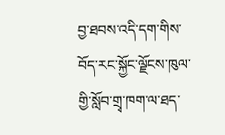བྱ་ཐབས་འདི་དག་གིས་བོད་རང་སྐྱོང་ལྗོངས་ཁུལ་གྱི་སློབ་གྲྭ་ཁག་ལ་ཐད་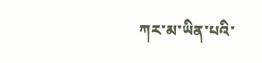ཀར་མ་ཡིན་པའི་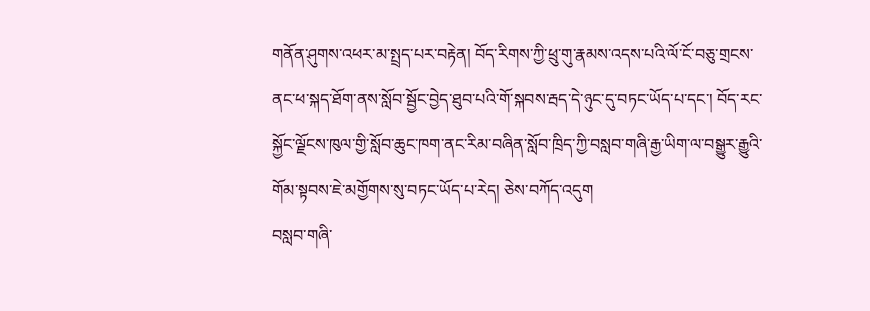གནོན་ཤུགས་འཕར་མ་སྤྲད་པར་བརྟེན། བོད་རིགས་ཀྱི་ཕྲུ་གུ་རྣམས་འདས་པའི་ལོ་ངོ་བཅུ་གྲངས་ནང་ཕ་སྐད་ཐོག་ནས་སློབ་སྦྱོང་བྱེད་ཐུབ་པའི་གོ་སྐབས་རྦད་དེ་ཉུང་དུ་བཏང་ཡོད་པ་དང་། བོད་རང་སྐྱོང་ལྗོངས་ཁུལ་གྱི་སློབ་ཆུང་ཁག་ནང་རིམ་བཞིན་སློབ་ཁྲིད་ཀྱི་བསླབ་གཞི་རྒྱ་ཡིག་ལ་བསྒྱུར་རྒྱུའི་གོམ་སྟབས་ཇེ་མགྱོགས་སུ་བཏང་ཡོད་པ་རེད། ཅེས་བཀོད་འདུག
བསླབ་གཞི་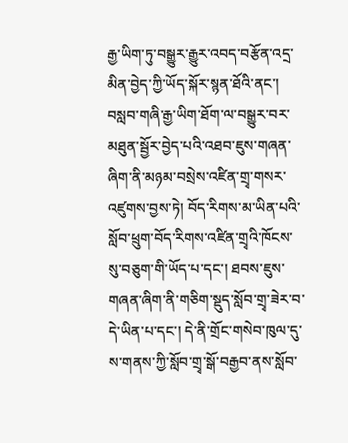རྒྱ་ཡིག་ཏུ་བསྒྱུར་རྒྱུར་འབད་བརྩོན་འདྲ་མིན་བྱེད་ཀྱི་ཡོད་སྐོར་སྙན་ཐོའི་ནང་། བསླབ་གཞི་རྒྱ་ཡིག་ཐོག་ལ་བསྒྱུར་བར་མཐུན་སྦྱོར་བྱེད་པའི་འཐབ་ཇུས་གཞན་ཞིག་ནི་མཉམ་བསྲེས་འཛིན་གྲྭ་གསར་འཛུགས་བྱས་ཏེ། བོད་རིགས་མ་ཡིན་པའི་སློབ་ཕྲུག་བོད་རིགས་འཛིན་གྲྭའི་ཁོངས་སུ་བཅུག་གི་ཡོད་པ་དང་། ཐབས་ཇུས་གཞན་ཞིག་ནི་གཅིག་སྡུད་སློབ་གྲྭ་ཟེར་བ་དེ་ཡིན་པ་དང་། དེ་ནི་གྲོང་གསེབ་ཁུལ་དུ་ས་གནས་ཀྱི་སློབ་གྲྭ་སྒོ་བརྒྱབ་ནས་སློབ་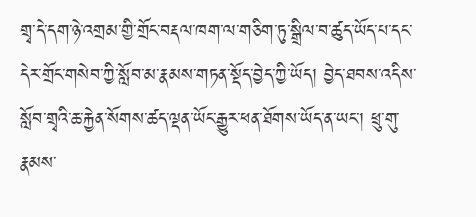གྲྭ་དེ་དག་ཉེ་འགྲམ་གྱི་གྲོང་བརྡལ་ཁག་ལ་གཅིག་ཏུ་སྒྲིལ་བ་ཚུད་ཡོད་པ་དང་དེར་གྲོང་གསེབ་ཀྱི་སློབ་མ་རྣམས་གཏན་སྡོད་བྱེད་ཀྱི་ཡོད། བྱེད་ཐབས་འདིས་སློབ་གྲྭའི་ཆ་རྐྱེན་སོགས་ཚད་ལྡན་ཡོང་རྒྱུར་ཕན་ཐོགས་ཡོད་ན་ཡང་། ཕྲུ་གུ་རྣམས་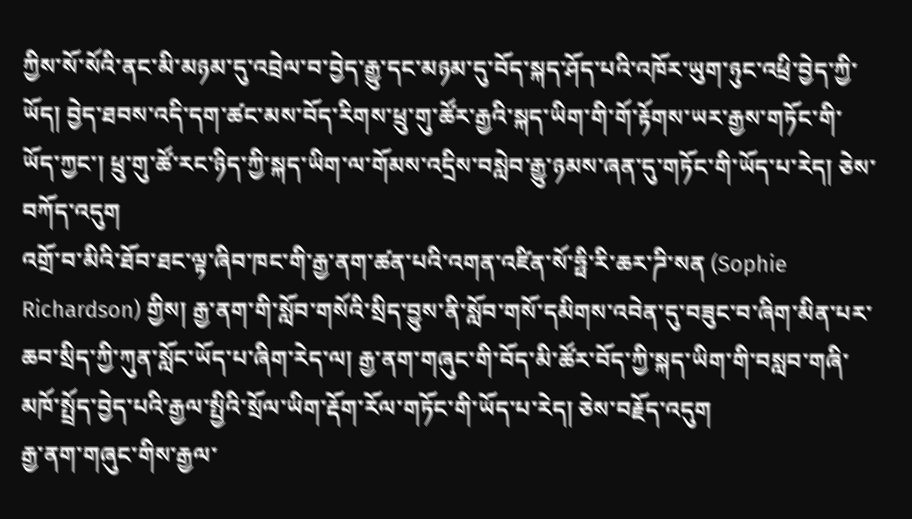ཀྱིས་སོ་སོའི་ནང་མི་མཉམ་དུ་འབྲེལ་བ་བྱེད་རྒྱུ་དང་མཉམ་དུ་བོད་སྐད་ཤོད་པའི་འཁོར་ཡུག་ཉུང་འཕྲི་བྱེད་ཀྱི་ཡོད། བྱེད་ཐབས་འདི་དག་ཚང་མས་བོད་རིགས་ཕྲུ་གུ་ཚོར་རྒྱའི་སྐད་ཡིག་གི་གོ་རྟོགས་ཡར་རྒྱས་གཏོང་གི་ཡོད་ཀྱང་། ཕྲུ་གུ་ཚོ་རང་ཉིད་ཀྱི་སྐད་ཡིག་ལ་གོམས་འདྲིས་བསླེབ་རྒྱུ་ཉམས་ཞན་དུ་གཏོང་གི་ཡོད་པ་རེད། ཅེས་བཀོད་འདུག
འགྲོ་བ་མིའི་ཐོབ་ཐང་ལྟ་ཞིབ་ཁང་གི་རྒྱ་ནག་ཚན་པའི་འགན་འཛིན་སོ་ཧྥི་རི་ཆར་ཌི་སན (Sophie Richardson) གྱིས། རྒྱ་ནག་གི་སློབ་གསོའི་སྲིད་བྱུས་ནི་སློབ་གསོ་དམིགས་འབེན་དུ་བཟུང་བ་ཞིག་མིན་པར་ཆབ་སྲིད་ཀྱི་ཀུན་སློང་ཡོད་པ་ཞིག་རེད་ལ། རྒྱ་ནག་གཞུང་གི་བོད་མི་ཚོར་བོད་ཀྱི་སྐད་ཡིག་གི་བསླབ་གཞི་མཁོ་སྤྲོད་བྱེད་པའི་རྒྱལ་སྤྱིའི་སྲོལ་ཡིག་རྡོག་རོལ་གཏོང་གི་ཡོད་པ་རེད། ཅེས་བརྗོད་འདུག
རྒྱ་ནག་གཞུང་གིས་རྒྱལ་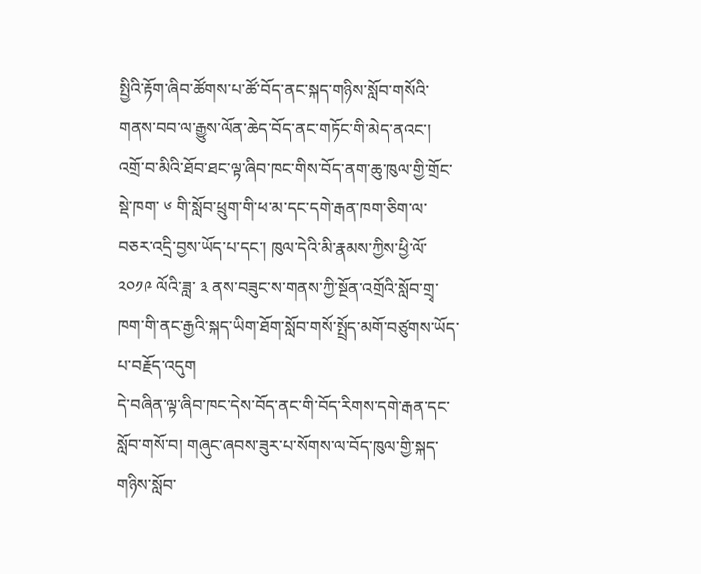སྤྱིའི་རྟོག་ཞིབ་ཚོགས་པ་ཚོ་བོད་ནང་སྐད་གཉིས་སློབ་གསོའི་གནས་བབ་ལ་རྒྱུས་ལོན་ཆེད་བོད་ནང་གཏོང་གི་མེད་ནའང་། འགྲོ་བ་མིའི་ཐོབ་ཐང་ལྟ་ཞིབ་ཁང་གིས་བོད་ནག་ཆུ་ཁུལ་གྱི་གྲོང་སྡེ་ཁག་ ༦ གི་སློབ་ཕྲུག་གི་ཕ་མ་དང་དགེ་རྒན་ཁག་ཅིག་ལ་བཅར་འདྲི་བྱས་ཡོད་པ་དང་། ཁུལ་དེའི་མི་རྣམས་ཀྱིས་ཕྱི་ལོ་ ༢༠༡༩ ལོའི་ཟླ་ ༣ ནས་བཟུང་ས་གནས་ཀྱི་སྔོན་འགྲོའི་སློབ་གྲྭ་ཁག་གི་ནང་རྒྱའི་སྐད་ཡིག་ཐོག་སློབ་གསོ་སྤྲོད་མགོ་བཙུགས་ཡོད་པ་བརྗོད་འདུག
དེ་བཞིན་ལྟ་ཞིབ་ཁང་དེས་བོད་ནང་གི་བོད་རིགས་དགེ་རྒན་དང་སློབ་གསོ་བ། གཞུང་ཞབས་ཟུར་པ་སོགས་ལ་བོད་ཁུལ་གྱི་སྐད་གཉིས་སློབ་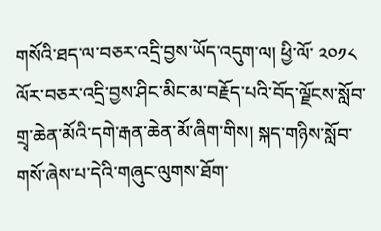གསོའི་ཐད་ལ་བཅར་འདྲི་བྱས་ཡོད་འདུག་ལ། ཕྱི་ལོ་ ༢༠༡༨ ལོར་བཅར་འདྲི་བྱས་ཤིང་མིང་མ་བརྗོད་པའི་བོད་ལྗོངས་སློབ་གྲྭ་ཆེན་མོའི་དགེ་རྒན་ཆེན་མོ་ཞིག་གིས། སྐད་གཉིས་སློབ་གསོ་ཞེས་པ་དེའི་གཞུང་ལུགས་ཐོག་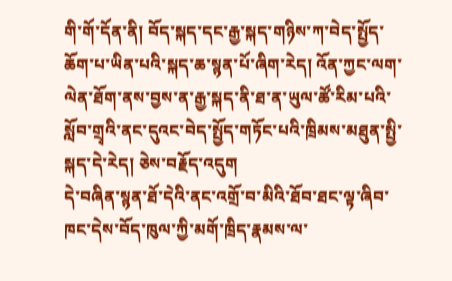གི་གོ་དོན་ནི། བོད་སྐད་དང་རྒྱ་སྐད་གཉིས་ཀ་བེད་སྤྱོད་ཆོག་པ་ཡིན་པའི་སྐད་ཆ་སྙན་པོ་ཞིག་རེད། འོན་ཀྱང་ལག་ལེན་ཐོག་ནས་བྱས་ན་རྒྱ་སྐད་ནི་ཐ་ན་ཡུལ་ཚོ་རིམ་པའི་སློབ་གྲྭའི་ནང་དུའང་བེད་སྤྱོད་གཏོང་པའི་ཁྲིམས་མཐུན་སྤྱི་སྐད་དེ་རེད། ཅེས་བརྗོད་འདུག
དེ་བཞིན་སྙན་ཐོ་དེའི་ནང་འགྲོ་བ་མིའི་ཐོབ་ཐང་ལྟ་ཞིབ་ཁང་དེས་བོད་ཁུལ་ཀྱི་མགོ་ཁྲིད་རྣམས་ལ་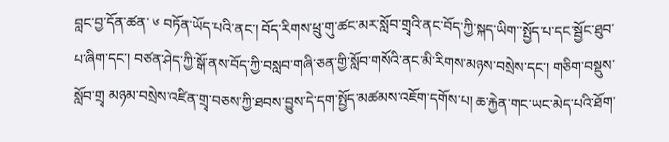བླང་བྱ་དོན་ཚན་ ༦ བཏོན་ཡོད་པའི་ནང་། བོད་རིགས་ཕྲུ་གུ་ཚང་མར་སློབ་གྲྭའི་ནང་བོད་ཀྱི་སྐད་ཡིག་་སྤྱོད་པ་དང་སྦྱོང་ཐུབ་པ་ཞིག་དང་། བཙན་ཤེད་ཀྱི་སྒོ་ནས་བོད་ཀྱི་བསླབ་གཞི་ཅན་གྱི་སློབ་གསོའི་ནང་མི་རིགས་མཉས་བསྲེས་དང་། གཅིག་བསྡུས་སློབ་གྲྭ མཉམ་བསྲེས་འཛིན་གྲྭ་བཅས་ཀྱི་ཐབས་བྱུས་དེ་དག་སྤྱོད་མཚམས་འཇོག་དགོས་པ། ཆ་རྐྱེན་གང་ཡང་མེད་པའི་ཐོག་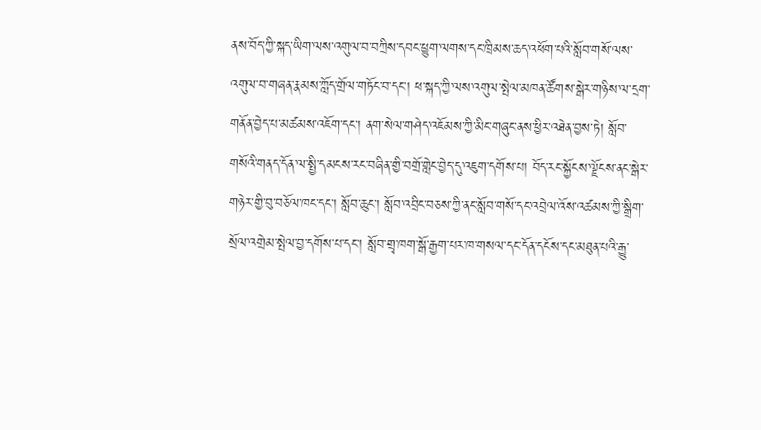ནས་བོད་ཀྱི་སྐད་ཡིག་ལས་འགུལ་བ་བཀྲིས་དབང་ཕྱུག་ལགས་དང་ཁྲིམས་ཆད་འཕོག་པའི་སློབ་གསོ་ལས་འགུལ་བ་གཞན་རྣམས་ཀློད་གྲོལ་གཏོང་བ་དང་། ཕ་སྐད་ཀྱི་ལས་འགུལ་སྤེལ་མཁན་ཚོགས་སྒེར་གཉིས་ལ་དྲག་གནོན་བྱེད་པ་མཚམས་འཇོག་དང་། ནག་སེལ་གཤེད་འཇོམས་ཀྱི་མིང་གཞུང་ནས་ཕྱིར་འཐེན་བྱས་ཏེ། སློབ་གསོའི་གནད་དོན་ལ་སྤྱི་དམངས་རང་བཞིན་གྱི་བགྲོ་གླེང་བྱེད་དུ་འཇུག་དགོས་པ། བོད་རང་སྐྱོངས་ལྗོངས་ནང་སྒེར་གཉེར་གྱི་བུ་བཅོལ་ཁང་དང་། སློབ་ཆུང་། སློབ་འབྲིང་བཅས་ཀྱི་ནང་སློབ་གསོ་དང་འབྲེལ་འོས་འཚམས་ཀྱི་སྒྲིག་སྲོལ་འགྲེམ་སྤེལ་བྱ་དགོས་པ་དང་། སློབ་གྲྭ་ཁག་སྒོ་རྒྱག་པར་ཁ་གསལ་དང་དོན་དངོས་དང་མཐུན་པའི་རྒྱུ་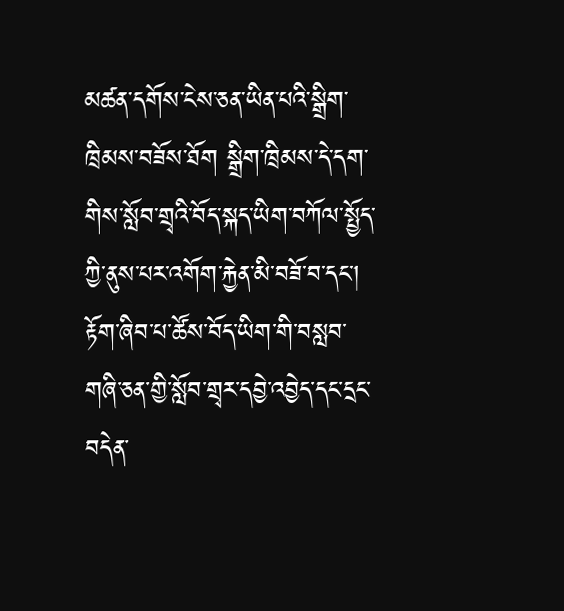མཚན་དགོས་ངེས་ཅན་ཡིན་པའི་སྒྲིག་ཁྲིམས་བཟོས་ཐོག སྒྲིག་ཁྲིམས་དེ་དག་གིས་སློབ་གྲྭའི་བོད་སྐད་ཡིག་བཀོལ་སྤྱོད་ཀྱི་ནུས་པར་འགོག་རྐྱེན་མི་བཟོ་བ་དང་། རྟོག་ཞིབ་པ་ཚོས་བོད་ཡིག་གི་བསླབ་གཞི་ཅན་གྱི་སློབ་གྲྭར་དབྱེ་འབྱེད་དང་དྲང་བདེན་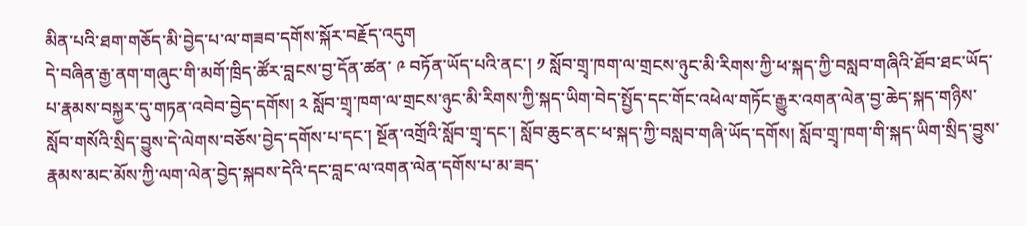མིན་པའི་ཐག་གཅོད་མི་བྱེད་པ་ལ་གཟབ་དགོས་སྐོར་བརྗོད་འདུག
དེ་བཞིན་རྒྱ་ནག་གཞུང་གི་མགོ་ཁྲིད་ཚོར་བླངས་བྱ་དོན་ཚན་ ༩ བཏོན་ཡོད་པའི་ནང་། ༡ སློབ་གྲྭ་ཁག་ལ་གྲངས་ཉུང་མི་རིགས་ཀྱི་ཕ་སྐད་ཀྱི་བསླབ་གཞིའི་ཐོབ་ཐང་ཡོད་པ་རྣམས་བསྐྱར་དུ་གཏན་འབེབ་བྱེད་དགོས། ༢ སློབ་གྲྭ་ཁག་ལ་གྲངས་ཉུང་མི་རིགས་ཀྱི་སྐད་ཡིག་བེད་སྤྱོད་དང་གོང་འཕེལ་གཏོང་རྒྱུར་འགན་ལེན་བྱ་ཆེད་སྐད་གཉིས་སློབ་གསོའི་སྲིད་བྱུས་དེ་ལེགས་བཅོས་བྱེད་དགོས་པ་དང་། སྔོན་འགྲོའི་སློབ་གྲྭ་དང་། སློབ་ཆུང་ནང་ཕ་སྐད་ཀྱི་བསླབ་གཞི་ཡོད་དགོས། སློབ་གྲྭ་ཁག་གི་སྐད་ཡིག་སྲིད་བྱུས་རྣམས་མང་མོས་ཀྱི་ལག་ལེན་བྱེད་སྐབས་དེའི་དང་བླང་ལ་འགན་ལེན་དགོས་པ་མ་ཟད་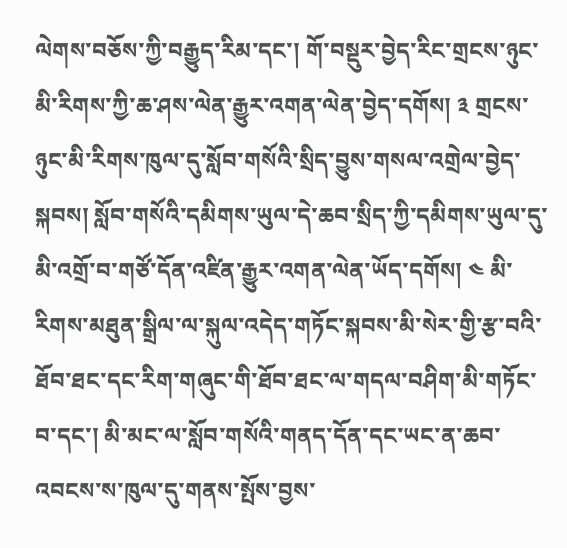ལེགས་བཅོས་ཀྱི་བརྒྱུད་རིམ་དང་། གོ་བསྡུར་བྱེད་རིང་གྲངས་ཉུང་མི་རིགས་ཀྱི་ཆ་ཤས་ལེན་རྒྱུར་འགན་ལེན་བྱེད་དགོས། ༣ གྲངས་ཉུང་མི་རིགས་ཁུལ་དུ་སློབ་གསོའི་སྲིད་བྱུས་གསལ་འགྲེལ་བྱེད་སྐབས། སློབ་གསོའི་དམིགས་ཡུལ་དེ་ཆབ་སྲིད་ཀྱི་དམིགས་ཡུལ་དུ་མི་འགྲོ་བ་གཙོ་དོན་འཛིན་རྒྱུར་འགན་ལེན་ཡོད་དགོས། ༤ མི་རིགས་མཐུན་སྒྲིལ་ལ་སྐུལ་འདེད་གཏོང་སྐབས་མི་སེར་གྱི་རྩ་བའི་ཐོབ་ཐང་དང་རིག་གཞུང་གི་ཐོབ་ཐང་ལ་གདལ་བཤིག་མི་གཏོང་བ་དང་། མི་མང་ལ་སློབ་གསོའི་གནད་དོན་དང་ཡང་ན་ཆབ་འབངས་ས་ཁུལ་དུ་གནས་སྤོས་བྱས་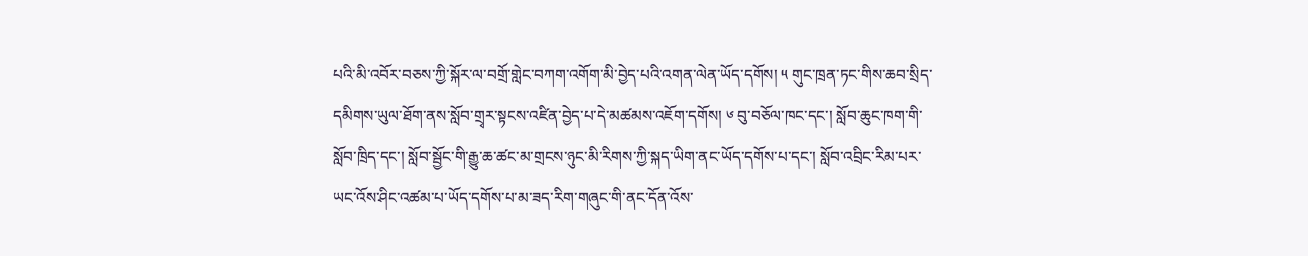པའི་མི་འབོར་བཅས་ཀྱི་སྐོར་ལ་བགྲོ་གླེང་བཀག་འགོག་མི་བྱེད་པའི་འགན་ལེན་ཡོད་དགོས། ༥ གུང་ཁྲན་ཏང་གིས་ཆབ་སྲིད་དམིགས་ཡུལ་ཐོག་ནས་སློབ་གྲྭར་སྟངས་འཛིན་བྱེད་པ་དེ་མཚམས་འཇོག་དགོས། ༦ བུ་བཅོལ་ཁང་དང་། སློབ་ཆུང་ཁག་གི་སློབ་ཁྲིད་དང་། སློབ་སྦྱོང་གི་རྒྱུ་ཆ་ཚང་མ་གྲངས་ཉུང་མི་རིགས་ཀྱི་སྐད་ཡིག་ནང་ཡོད་དགོས་པ་དང་། སློབ་འབྲིང་རིམ་པར་ཡང་འོས་ཤིང་འཚམ་པ་ཡོད་དགོས་པ་མ་ཟད་རིག་གཞུང་གི་ནང་དོན་འོས་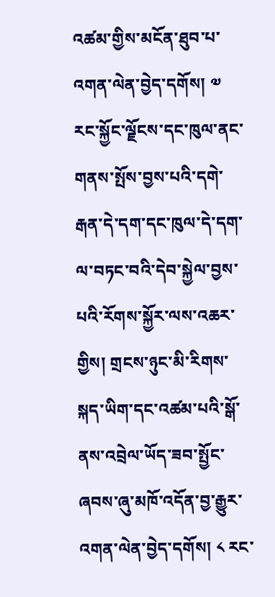འཚམ་གྱིས་མངོན་ཐུབ་པ་འགན་ལེན་བྱེད་དགོས། ༧ རང་སྐྱོང་ལྗོངས་དང་ཁུལ་ནང་གནས་སྤོས་བྱས་པའི་དགེ་རྒན་དེ་དག་དང་ཁུལ་དེ་དག་ལ་བཏང་བའི་དེབ་སྐྱེལ་བྱས་པའི་རོགས་སྐྱོར་ལས་འཆར་གྱིས། གྲངས་ཉུང་མི་རིགས་སྐད་ཡིག་དང་འཚམ་པའི་སྒོ་ནས་འབྲེལ་ཡོད་ཟབ་སྤྱོང་ཞབས་ཞུ་མཁོ་འདོན་བྱ་རྒྱུར་འགན་ལེན་བྱེད་དགོས། ༨ རང་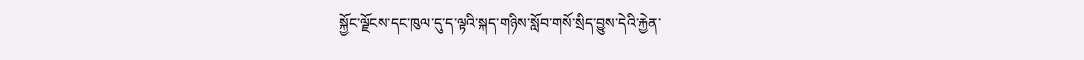སྐྱོང་ལྗོངས་དང་ཁུལ་དུ་ད་ལྟའི་སྐད་གཉིས་སློབ་གསོ་སྲིད་བྱུས་དེའི་རྐྱེན་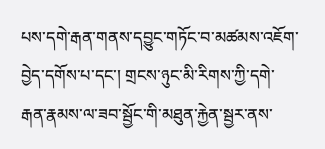པས་དགེ་རྒན་གནས་དབྱུང་གཏོང་བ་མཚམས་འཇོག་བྱེད་དགོས་པ་དང་། གྲངས་ཉུང་མི་རིགས་ཀྱི་དགེ་རྒན་རྣམས་ལ་ཟབ་སྦྱོང་གི་མཐུན་རྐྱེན་སྦྱར་ནས་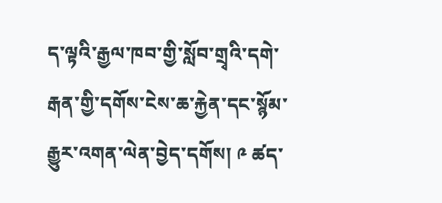ད་ལྟའི་རྒྱལ་ཁབ་གྱི་སློབ་གྲྭའི་དགེ་རྒན་གྱི་དགོས་ངེས་ཆ་རྐྱེན་དང་སྙོམ་རྒྱུར་འགན་ལེན་བྱེད་དགོས། ༩ ཚད་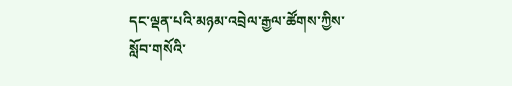དང་ལྡན་པའི་མཉམ་འབྲེལ་རྒྱལ་ཚོགས་ཀྱིས་སློབ་གསོའི་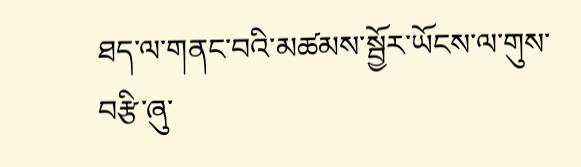ཐད་ལ་གནང་བའི་མཚམས་སྦྱོར་ཡོངས་ལ་གུས་བརྩི་ཞུ་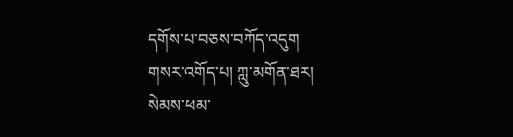དགོས་པ་བཅས་བཀོད་འདུག
གསར་འགོད་པ། ཀླུ་མགོན་ཐར།
སེམས་ཕམ་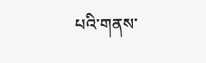པའི་གནས་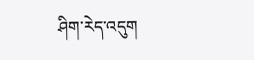ཤིག་རེད་འདུག